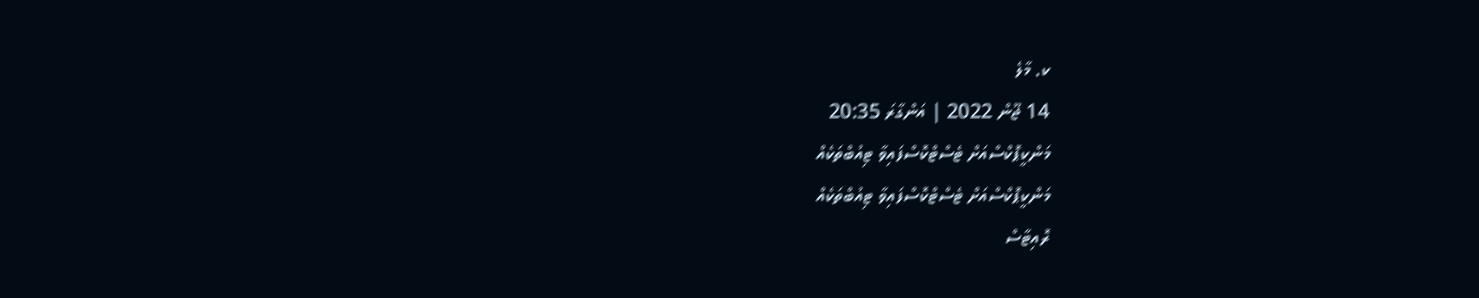ކ. މާލެ
14 ޖޫން 2022 | އަންގާރަ 20:35
މަންކީޕޮކްސްއަށް ޓެސްޓްކޮސްފައިވާ ޓިއުބްތަކެއް
މަންކީޕޮކްސްއަށް ޓެސްޓްކޮސްފައިވާ ޓިއުބްތަކެއް
ރޮއިޓާސް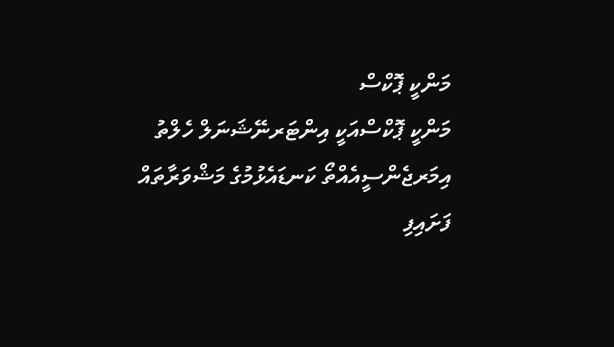މަންކީ ޕޮކްސް
މަންކީ ޕޮކްސްއަކީ އިންޓަރނޭޝަނަލް ހެލްތު އިމަރޖެންސީއެއްތޯ ކަނޑައެޅުމުގެ މަޝްވަރާތައް ފަށައިފި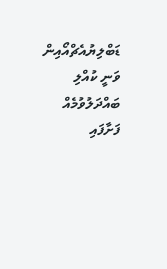ޑަބްލިޔުއެޗްއޯއިން ވަނީ ކުއްލި ބައްދަލުވުމެއް ފަށާފައި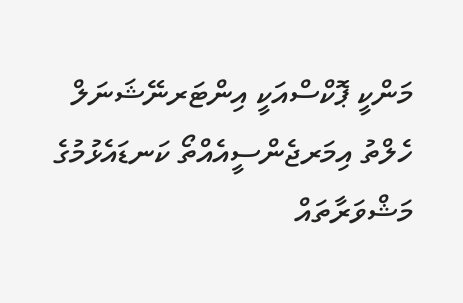މަންކީ ޕޮކްސްއަކީ އިންޓަރނޭޝަނަލް ހެލްތު އިމަރޖެންސީއެއްތޯ ކަނޑައެޅުމުގެ މަޝްވަރާތައް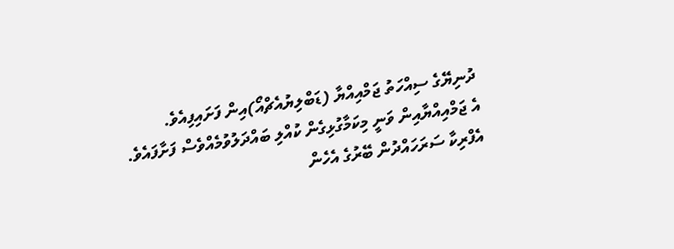ދުނިޔޭގެ ސިއްހަތު ޖަމްއިއްޔާ (ޑަބްލިޔުއެޗްއޯ)އިން ފަށައިފިއެވެ.
އެ ޖަމްއިއްޔާއިން ވަނީ މިކަމާގުޅިގެން ކުއްލި ބައްދަލުވުމެއްވެސް ފަށާފައެވެ.
އެފްރިކާ ސަރަހައްދުން ބޭރުގެ އެހެން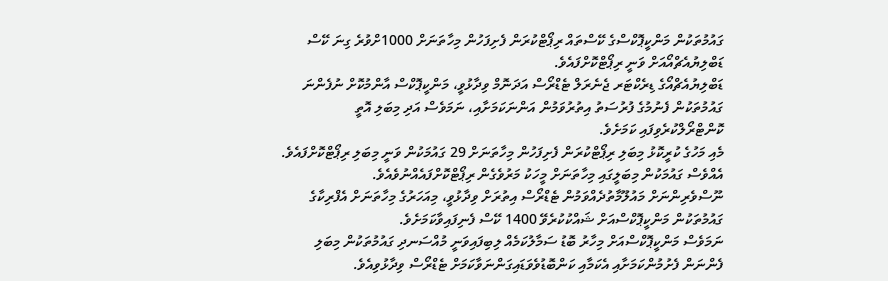ގައުމުތަކުން މަންކީޕޮކްސްގެ ކޭސްތައް ރިޕޯޓްކުރަން ފެށިފަހުން މިހާތަނަށް 1000ށްވުރެ ގިނަ ކޭސް ޑަބްލިޔުއެޗްއޯއަށް ވަނީ ރިޕޯޓްކޮށްފައެވެ.
ޑަބްލިޔުއެޗްއޯގެ ޑިރެކްޓަރ ޖެނެރަލް ޓެޑްރޯސް އަދަނޮމް ވިދާޅުވީ، މަންކީޕޮކްސް އާންމުކޮށް ނުފެންނަ ގައުމުތަކުން ފެނުމުގެ ފުރުސަތު އިތުރުވަމުން އަންނަކަމަށާއި، ނަމަވެސް އަދި މިބަލި އޮތީ ކޮންޓްރޯލްކުރެވިފައި ކަމަށެވެ.
މެއި މަހުގެ ކުރީކޮޅު މިބަލި ރިޕޯޓްކުރަން ފެށިފަހުން މިހާތަނަށް 29 ގައުމަކުން ވަނީ މިބަލި ރިޕޯޓްކޮށްފައެވެ. އެއްވެސް ގައުމަކުން މިބަލީގައި މިހާތަނަށް މީހަކު މަރުވެގެން ރިޕޯޓްކޮށްފައެއްނުވެއެވެ.
ނޫސްވެރިންނަށް މައުލޫމާތުދެއްވަމުން ޓެޑްރޯސް އިތުރަށް ވިދާޅުވީ، މިއަހަރުގެ މިހާތަނަށް އެފްރިކާގެ ގައުމުތަކުން މަންކީޕޮކްސްއަށް ޝައްކުކުރެވޭ 1400 ކޭސް ފެނިފައިވާކަމަށެވެ.
ނަމަވެސް މަންކީޕޮކްސްއަށް މިހާރު ބޮޑު ސަމާލުކަމެއް ލިބިފައިވަނީ މުއްސަނދި ގައުމުތަކުން މިބަލި ފެންނަން ފެށުމުންކަމަށާއި އެކަމާއި ކަންބޮޑުވެވަޑައިގަންނަވާކަމަށް ޓެޑްރޯސް ވިދާޅުވިއެވެ.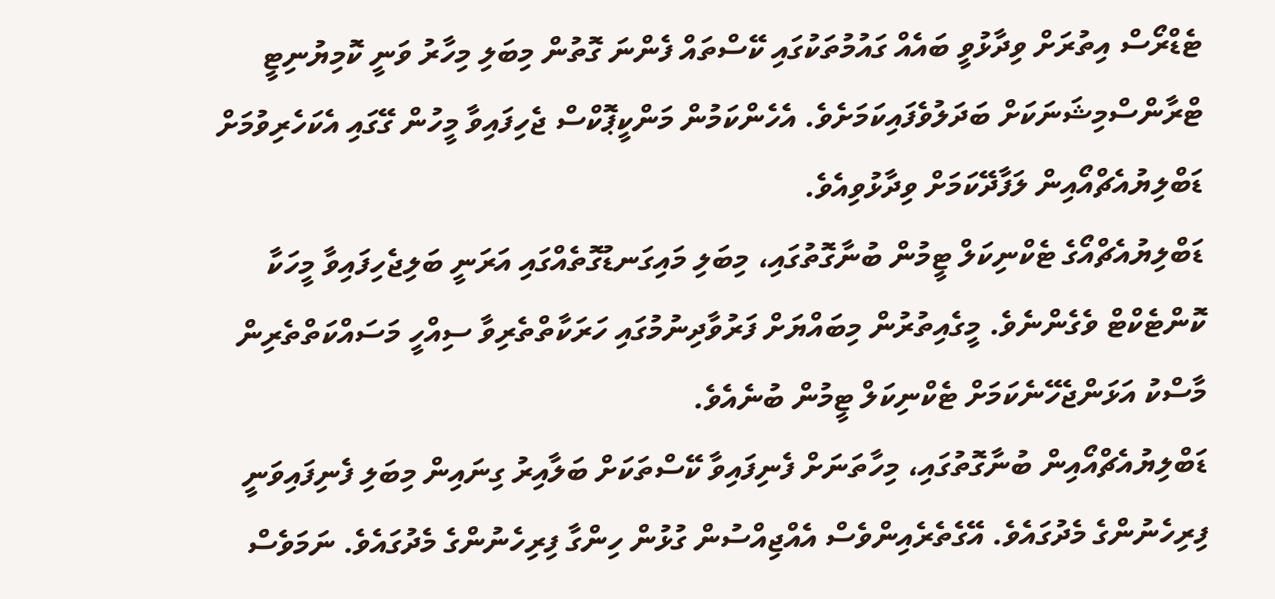ޓެޑްރޯސް އިތުރަށް ވިދާޅުވީ ބައެއް ގައުމުތަކުގައި ކޭސްތައް ފެންނަ ގޮތުން މިބަލި މިހާރު ވަނީ ކޮމިޔުނިޓީ ޓްރާންސްމިޝަނަކަށް ބަދަލުވެފައިކަމަށެވެ. އެހެންކަމުން މަންކީޕޮކްސް ޖެހިފައިވާ މީހުން ގޭގައި އެކަހެރިވުމަށް ޑަބްލިޔުއެޗްއޯއިން ލަފާދޭކަމަށް ވިދާޅުވިއެވެ.
ޑަބްލިޔުއެޗްއޯގެ ޓެކްނިކަލް ޓީމުން ބުނާގޮތުގައި، މިބަލި މައިގަނޑުގޮތެއްގައި އަރަނީ ބަލިޖެހިފައިވާ މީހަކާ ކޮންޓެކްޓް ވެގެންނެވެ. މީގެއިތުރުން މިބައްޔަށް ފަރުވާދިނުމުގައި ހަރަކާތްތެރިވާ ސިއްހީ މަސައްކަތްތެރިން މާސްކު އަޅަންޖެހޭނެކަމަށް ޓެކްނިކަލް ޓީމުން ބުނެއެވެ.
ޑަބްލިޔުއެޗްއޯއިން ބުނާގޮތުގައި، މިހާތަނަށް ފެނިފައިވާ ކޭސްތަކަށް ބަލާއިރު ގިނައިން މިބަލި ފެނިފައިވަނީ ފިރިހެނުންގެ މެދުގައެވެ. އޭގެތެރެއިންވެސް އެއްޖިއްސުން ގުޅުން ހިންގާ ފިރިހެނުންގެ މެދުގައެވެ. ނަމަވެސް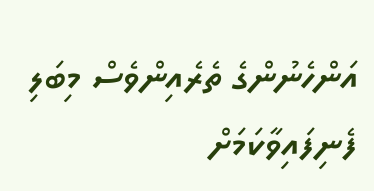އަންހެނުންގެ ތެރެއިންވެސް މިބަލި ފެނިފައިވާކަމަށް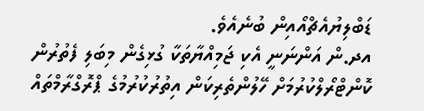ޑަބްލިޔުއެޗްއޯއިން ބުނެއެވެ.
އދ.ން އަންނަނީ އެކި ޖަމިއްޔާތަކާ ގުޅިގެން މިބަލި ފެތުރުން ކޮންޓްރޯލްކުރުމަށް ހޭލުންތެރިކަން އިތުރުކުރުމުގެ ޕްރޮގްރާމްތައް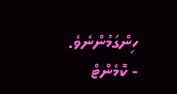ހިންގަމުންނެވެ.
- ކޮމެންޓް